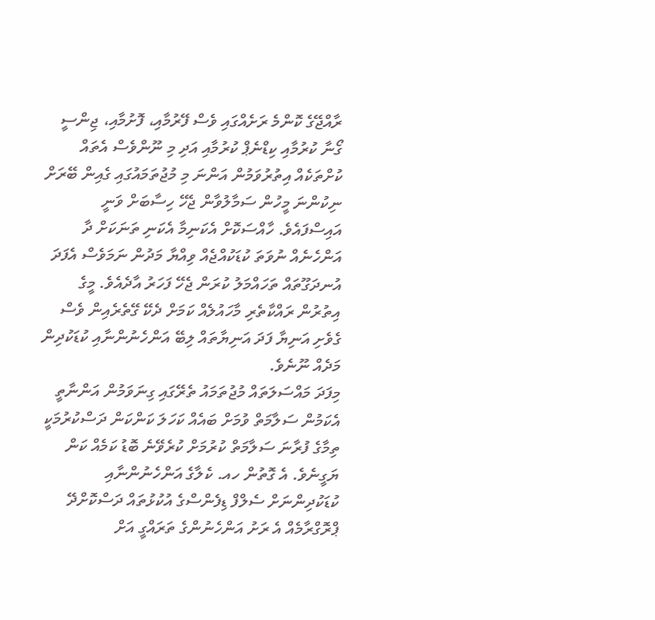ރާއްޖޭގެ ކޮންމެ ރަށެއްގައި ވެސް ފޭރުމާއި، ފޮށުމާއި، ޖިންސީ ގޯނާ ކުރުމާއި ކިޑްނެޕް ކުރުމާއި އަދި މި ނޫންވެސް އެތައް ކުށްތަކެއް އިތުރުވަމުން އަންނަ މި މުޖުތަމައުގައި ގެއިން ބޭރަށް ނިކުންނަ މީހުން ސަމާލުވާން ޖެހޭ ހިސާބަށް ވަނީ އައިސްފައެވެ. ހާއްސަކޮށް އެކަނިމާ އެކަނި ތަނަކަށް ދާ އަންހެނެއް ނުވަތަ ކުޑަކުއްޖެއް ވިއްޔާ މަދުން ނަމަވެސް އެފަދަ އުނދަގޫތައް ތަހައްމަލު ކުރަން ޖެހޭ ފަހަރު އާދެއެވެ. މީގެ އިތުރުން ރައްކާތެރި މާހައުލެއް ކަމަށް ދެކޭ ގޭތެރެއިން ވެސް ގެވެށި އަނިޔާ ފަދަ އަނިޔާތައް ލިބޭ އަންހެނުންނާއި ކުޑަކުދިން މަދެއް ނޫނެވެ.
މިފަދަ މައްސަލަތައް މުޖުތަމައު ތެރޭގައި ގިނަވަމުން އަންނާތީ އެކަމުން ސަލާމަތް ވުމަށް ބައެއް ކަހަލަ ކަންކަން ދަސްކުރުމަކީ ތިމާގެ ފުރާނަ ސަލާމަތް ކުރުމަށް ކުރެވޭނެ ބޮޑު ކަމެއް ކަން ޔަގީނެވެ. އެ ގޮތުން ހއ. ކެލާގެ އަންހެނުންނާއި ކުޑަކުދިންނަށް ސެލްފް ޑިފެންސްގެ އުކުޅުތައް ދަސްކޮށްދޭ ޕްރޮގްރާމެއް އެ ރަށު އަންހެނުންގެ ތަރައްގީ އަށް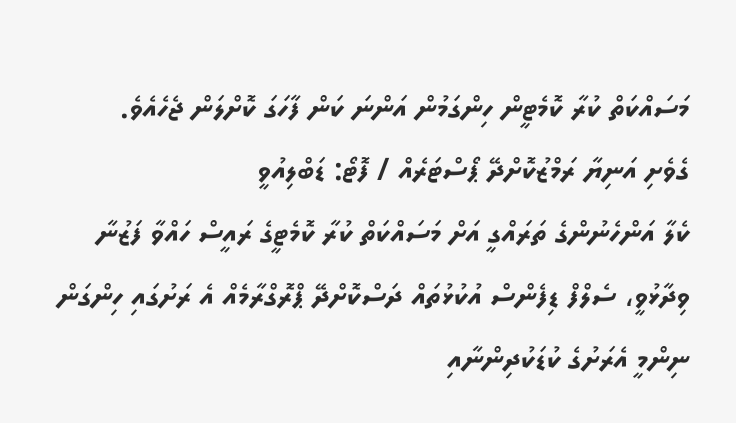މަސައްކަތް ކުރާ ކޮމެޓީން ހިންގަމުން އަންނަ ކަން ފާހަގަ ކޮށްލަން ޖެހެއެވެ.
ގެވެށި އަނިޔާ ރަމްޒުކޮށްދޭ ޕޯސްޓަރެއް / ފޮޓޯ: ޑަބްލިއުވީ
ކެލާ އަންހެނުންގެ ތަރައްގީ އަށް މަސައްކަތް ކުރާ ކޮމެޓީގެ ރައީސް ހައްވާ ފަޒުނާ ވިދާޅުވީ، ސެލްފް ޑިފެންސް އުކުޅުތައް ދަސްކޮށްދޭ ޕްރޮގްރާމެއް އެ ރަށުގައި ހިންގަން ނިންމީ އެރަށުގެ ކުޑަކުދިންނާއި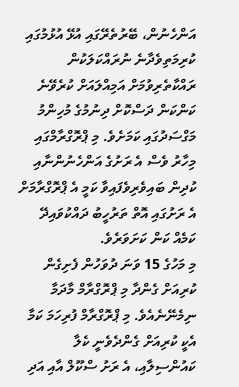އަންހެނުން، ބޭރުތެރޭގައި އުޅޭ އުޅުމުގައި ކުރިމަތިވެދާނެ ނުރައްކަލަކުން ރައްކާތެރިވުމަށް އަމިއްލައަށް ކުރެވޭނެ ކަންކަން ދަސްކޮށް ދިނުމުގެ މުހިންމު މަގްސަދުގައި ކަމަށެވެ. މި ޕްރޮގްރާމްގައި މިހާރު ވެސް އެ ރަށުގެ އަންހެނުންނާއި ކުދިން ބައިވެރިވެފައިވާ ކަމީ އެ ޕްރޮގްރާމަށް އެ ރަށުގައި އޮތް ތަރުހީބު ދައްކުވައިދޭ ކަމެއް ކަން ކަށަވަރެވެ.
މި މަހުގެ 15 ވަނަ ދުވަހުން ފެށިގެން ކުރިއަށް ގެންދާ މި ޕްރޮގްރާމް މާދަމާ ނިމެނޭނެއެވެ. މި ޕްރޮގްރާމް ފުރިހަމަ ކަމާ އެކީ ކުރިއަށް ގެންދެވެނީ ކެލާ ކައުންސިލާއި، އެ ރަށު ސްކޫލް އާއި އަދި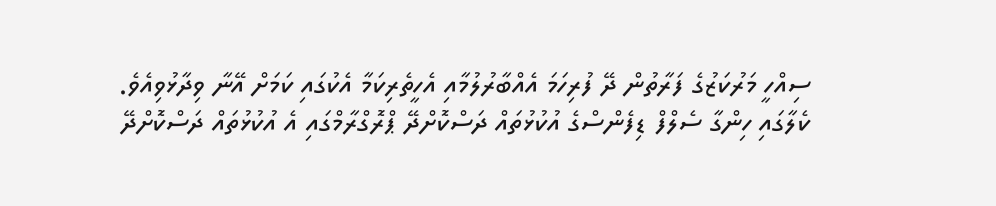ސިއްހީ މަރުކަޒުގެ ފަރާތުން ދޭ ފުރިހަމަ އެއްބާރުލުމާއި އެހީތެރިކަމާ އެކުގައި ކަމަށް އޭނާ ވިދާޅުވިއެވެ.
ކެލާގައި ހިންގާ ސެލްފް ޑިފެންސްގެ އުކުޅުތައް ދަސްކޮށްދޭ ޕްރޮގްރާމްގައި އެ އުކުޅުތައް ދަސްކޮށްދޭ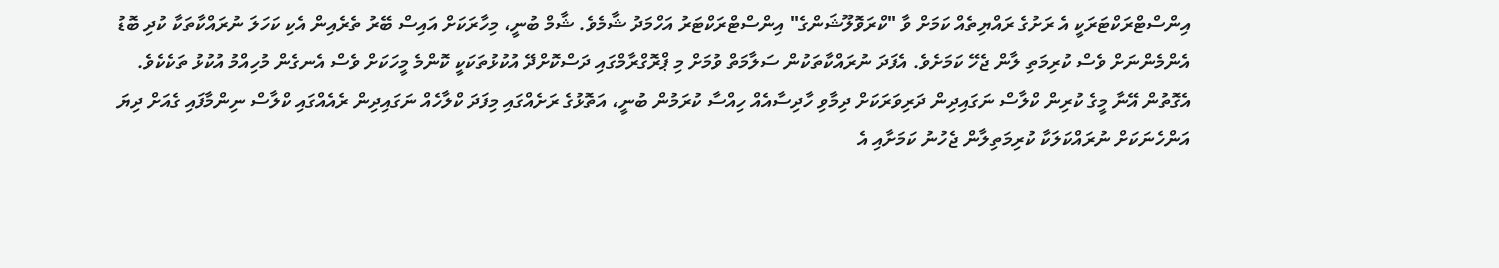އިންސްޓްރަކްޓަރަކީ އެ ރަށުގެ ރައްޔިތެއް ކަމަށް ވާ "ކްރަވޮލޫޝަންގެ" އިންސްޓްރަކްޓަރު އަހްމަދު ޝާމެވެ. ޝާމް ބުނީ، މިހާރަކަށް އައިސް ބޭރު ތެރެއިން އެކި ކަހަލަ ނުރައްކާތަކާ ކުދި ބޮޑު އެންމެންނަށް ވެސް ކުރިމަތި ލާން ޖެހޭ ކަމަށެވެ. އެފަދަ ނުރައްކާތަކުން ސަލާމަތް ވުމަށް މި ޕްރޮގްރާމްގައި ދަސްކޮށްދޭ އުކުޅުތަކަކީ ކޮންމެ މީހަކަށް ވެސް އެނގެން މުހިއްމު އުކުޅު ތަކެކެވެ.
އެގޮތުން އޭނާ މީގެ ކުރިން ކްލާސް ނަގައިދިން ދަރިވަރަކަށް ދިމާވި ހާދިސާއެއް ހިއްސާ ކުރަމުން ބުނީ، އަތޮޅުގެ ރަށެއްގައި މިފަދަ ކްލާހެއް ނަގައިދިން ރެއެއްގައި ކްލާސް ނިންމާފައި ގެއަށް ދިޔަ އަންހެނަކަށް ނުރައްކަލަކާ ކުރިމަތިލާން ޖެހުނު ކަމަށާއި އެ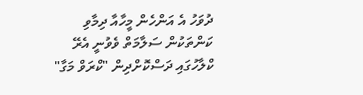ދުވަހު އެ އަންހެން މީހާއާ ދިމާވި ކަންތަކުން ސަލާމަތް ވެވުނީ އެރޭ ކްލާހުގައި ދަސްކޮށްދިން "ކްރަވް މަގާ"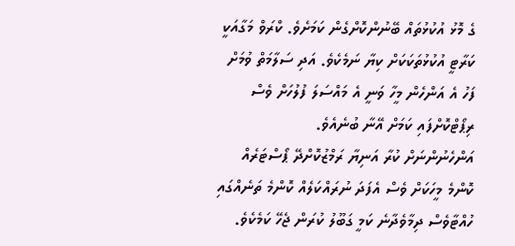ގެ މޮޅު އުކުޅުތައް ބޭނުންކޮށްގެން ކަމަށެވެ. ކްރަވް މަގާއަކީ ކަރާޓީ އުކުޅުތަކަކަށް ކިޔާ ނަމެކެވެ. އަދި ސަލާމަތް ވުމަށް ފަހު އެ އަންހެން މީހާ ވަނީ އެ މައްސަލަ ފުލުހަށް ވެސް ރިޕޯޓްކޮށްފައި ކަމަށް އޭނާ ބުނެއެވެ.
އަންހެނުންނަށް ކުރާ އަނިޔާ ރަމްޒުކޮށްދޭ ޕޯސްޓަރެއް
ކޮންމެ މީހަކަށް ވެސް އެފަދަ ނުރައްކަލެއް ކޮންމެ ތަނެއްގައި ހުއްޓާވެސް ދިމާވެދާނެ ކަމީ ގަބޫލު ކުރަން ޖެހޭ ކަމެކެވެ.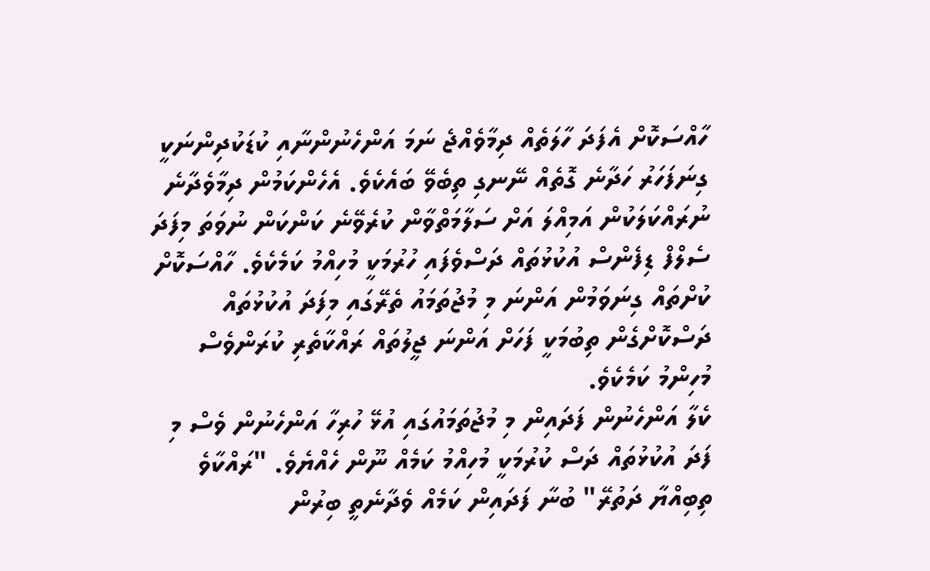ހާއްސަކޮށް އެފަދަ ހާލަތެއް ދިމާވެއްޖެ ނަމަ އަންހެނުންނާއި ކުޑަކުދިންނަކީ ގިނަފަހަރު ހަދާނެ ގޮތެއް ނޭނގި ތިބެވޭ ބައެކެވެ. އެހެންކަމުން ދިމާވެދާނެ ނުރައްކަލަކުން އަމިއްލަ އަށް ސަލާމަތްވާން ކުރެވޭނެ ކަންކަން ނުވަތަ މިފަދަ ސެލްފް ޑިފެންސް އުކުޅުތައް ދަސްވެފައި ހުރުމަކީ މުހިއްމު ކަމެކެވެ. ހާއްސަކޮށް ކުށްތައް ގިނަވަމުން އަންނަ މި މުޖުތަމައު ތެރޭގައި މިފަދަ އުކުޅުތައް ދަސްކޮށްގެން ތިބުމަކީ ފަހަށް އަންނަ ޖީލުތައް ރައްކާތެރި ކުރަންވެސް މުހިންމު ކަމެކެވެ.
ކެލާ އަންހެނުން ފަދައިން މި މުޖުތަމައުގައި އުޅޭ ހުރިހާ އަންހެނުން ވެސް މި ފަދަ އުކުޅުތައް ދަސް ކުރުމަކީ މުހިއްމު ކަމެއް ނޫން ހެއްޔެވެ. "ރައްކާވެ ތިބިއްޔާ ދަތުރޭ" ބުނާ ފަދައިން ކަމެއް ވެދާނެތީ ބިރުން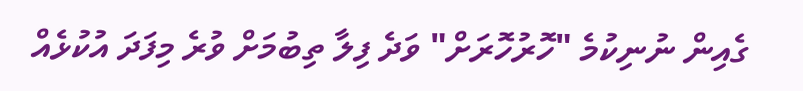ގެއިން ނުނިކުމެ "ހޮރުހޮރަށް" ވަދެ ފިލާ ތިބުމަށް ވުރެ މިފަދަ އުކުޅެއް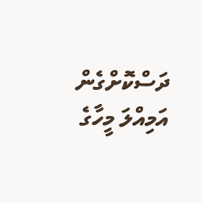ދަސްކޮށްގެން އަމިއްލަ މީހާގެ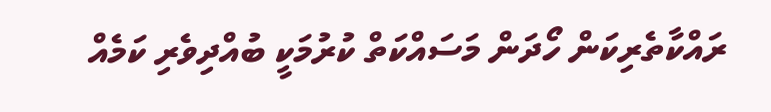ރައްކާތެރިކަން ހޯދަން މަސައްކަތް ކުރުމަކީ ބުއްދިވެރި ކަމެއް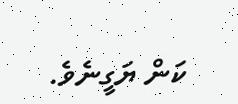ކަން ޔަގީނެވެ.